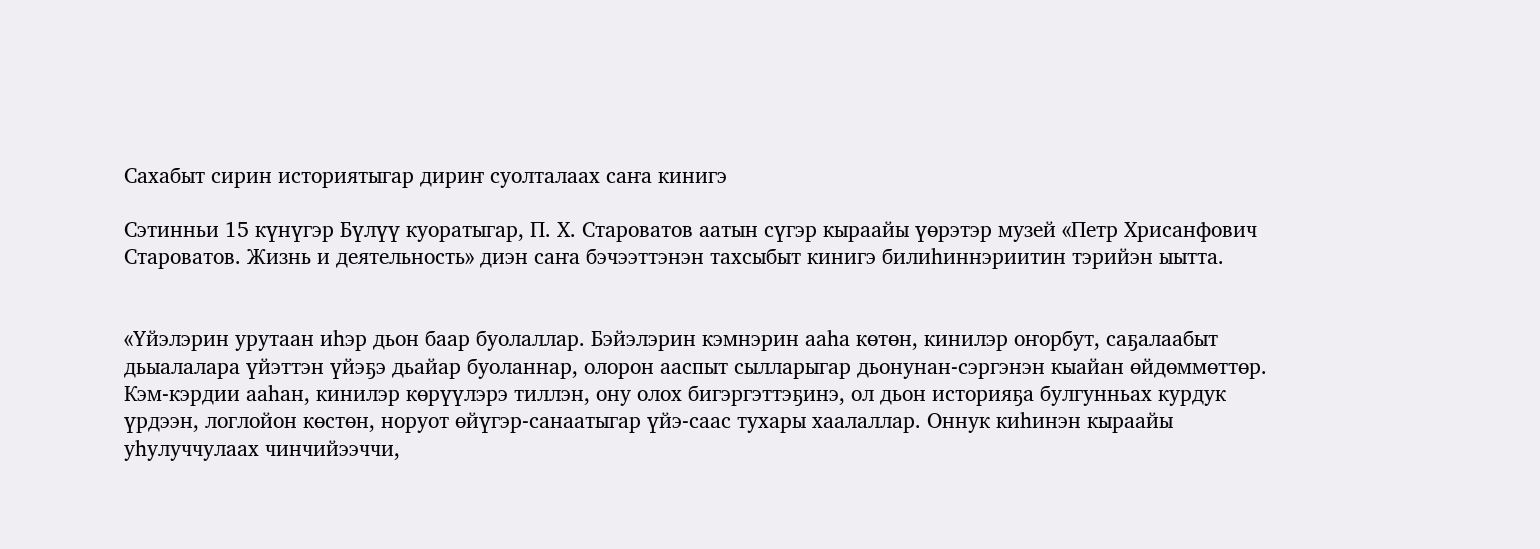Сахабыт сирин историятыгар дириҥ суолталаах саҥа кинигэ

Сэтинньи 15 күнүгэр Бүлүү куоратыгар, П. Х. Староватов аатын сүгэр кыраайы үөрэтэр музей «Петр Хрисанфович Староватов. Жизнь и деятельность» диэн саҥа бэчээттэнэн тахсыбыт кинигэ билиһиннэриитин тэрийэн ыытта.


«Үйэлэрин урутаан иһэр дьон баар буолаллар. Бэйэлэрин кэмнэрин ааһа көтөн, кинилэр оҥорбут, саҕалаабыт дьыалалара үйэттэн үйэҕэ дьайар буоланнар, олорон ааспыт сылларыгар дьонунан-сэргэнэн кыайан өйдөммөттөр. Кэм-кэрдии ааһан, кинилэр көрүүлэрэ тиллэн, ону олох бигэргэттэҕинэ, ол дьон историяҕа булгунньах курдук үрдээн, логлойон көстөн, норуот өйүгэр-санаатыгар үйэ-саас тухары хаалаллар. Оннук киһинэн кыраайы уһулуччулаах чинчийээччи,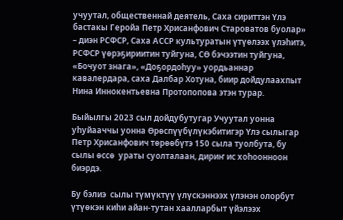учуутал, общественнай деятель, Саха сириттэн Үлэ бастакы Геройа Петр Хрисанфович Староватов буолар» – диэн РСФСР, Саха АССР культуратын үтүөлээх үлэһитэ, РСФСР үөрэҕириитин туйгуна, СӨ бэчээтин туйгуна, «Бочуот знага», «Доҕордоһуу» уордьаннар кавалердара, саха Далбар Хотуна, биир дойдулаахпыт  Нина Иннокентьевна Протопопова этэн турар.

Быйылгы 2023 сыл дойдубутугар Учуутал уонна уһуйааччы уонна Өрөспүүбүлүкэбитигэр Үлэ сылыгар Петр Хрисанфович төрөөбүтэ 150 сыла туолбута, бу сылы өссө  ураты суолталаан, дириҥ ис хоһоонноон биэрдэ.

Бу бэлиэ  сылы түмүктүү үлүскэннээх үлэнэн олорбут үтүөкэн киһи айан-тутан хаалларбыт үйэлээх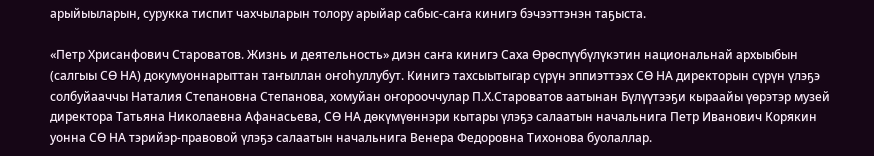арыйыыларын, сурукка тиспит чахчыларын толору арыйар сабыс-саҥа кинигэ бэчээттэнэн таҕыста.

«Петр Хрисанфович Староватов. Жизнь и деятельность» диэн саҥа кинигэ Саха Өрөспүүбүлүкэтин национальнай архыыбын (салгыы СӨ НА) докумуоннарыттан таҥыллан оҥоһуллубут. Кинигэ тахсыытыгар сүрүн эппиэттээх СӨ НА директорын сүрүн үлэҕэ солбуйааччы Наталия Степановна Степанова, хомуйан оҥорооччулар П.Х.Староватов аатынан Бүлүүтээҕи кыраайы үөрэтэр музей директора Татьяна Николаевна Афанасьева, СӨ НА дөкүмүөннэри кытары үлэҕэ салаатын начальнига Петр Иванович Корякин уонна СӨ НА тэрийэр-правовой үлэҕэ салаатын начальнига Венера Федоровна Тихонова буолаллар.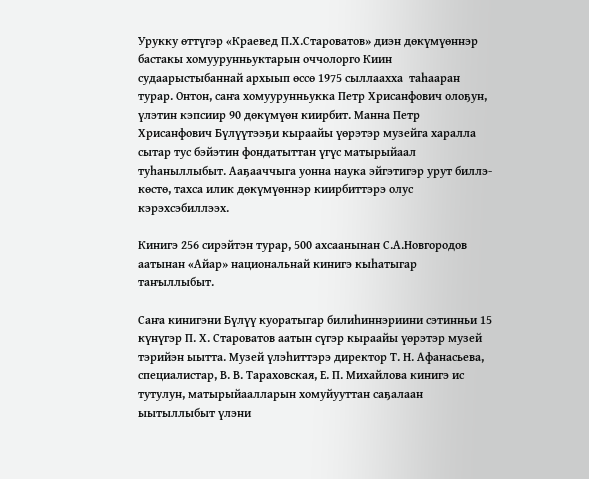Урукку өттүгэр «Краевед П.Х.Староватов» диэн дөкүмүөннэр бастакы хомуурунньуктарын оччолорго Киин судаарыстыбаннай архыып өссө 1975 сыллаахха  таһааран турар. Онтон, саҥа хомуурунньукка Петр Хрисанфович олоҕун, үлэтин кэпсиир 90 дөкүмүөн киирбит. Манна Петр Хрисанфович Бүлүүтээҕи кыраайы үөрэтэр музейга харалла сытар тус бэйэтин фондатыттан үгүс матырыйаал туһаныллыбыт. Ааҕааччыга уонна наука эйгэтигэр урут биллэ-көстө, тахса илик дөкүмүөннэр киирбиттэрэ олус кэрэхсэбиллээх.

Кинигэ 256 сирэйтэн турар, 500 ахсаанынан С.А.Новгородов аатынан «Айар» национальнай кинигэ кыһатыгар таҥыллыбыт.

Саҥа кинигэни Бүлүү куоратыгар билиһиннэриини сэтинньи 15 күнүгэр П. Х. Староватов аатын сүгэр кыраайы үөрэтэр музей тэрийэн ыытта. Музей үлэһиттэрэ директор Т. Н. Афанасьева, специалистар, В. В. Тараховская, Е. П. Михайлова кинигэ ис тутулун, матырыйаалларын хомуйууттан саҕалаан ыытыллыбыт үлэни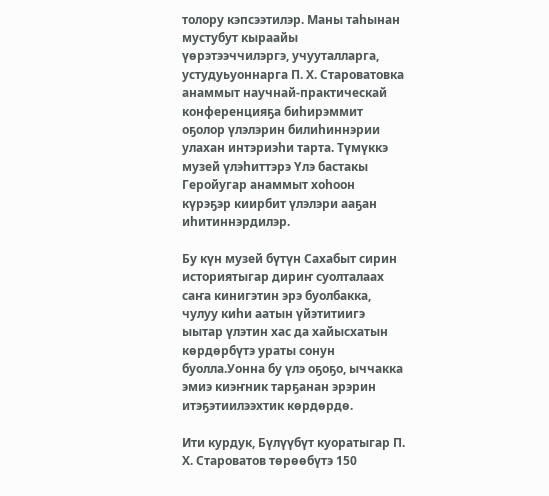толору кэпсээтилэр. Маны таһынан мустубут кыраайы үөрэтээччилэргэ, учууталларга, устудуьуоннарга П. Х. Староватовка анаммыт научнай-практическай конференцияҕа биһирэммит оҕолор үлэлэрин билиһиннэрии улахан интэриэһи тарта. Түмүккэ музей үлэһиттэрэ Үлэ бастакы Геройугар анаммыт хоһоон күрэҕэр киирбит үлэлэри ааҕан иһитиннэрдилэр.

Бу күн музей бүтүн Сахабыт сирин историятыгар дириҥ суолталаах саҥа кинигэтин эрэ буолбакка, чулуу киһи аатын үйэтитиигэ ыытар үлэтин хас да хайысхатын көрдөрбүтэ ураты сонун буолла.Уонна бу үлэ оҕоҕо, ыччакка эмиэ киэҥник тарҕанан эрэрин итэҕэтиилээхтик көрдөрдө.

Ити курдук, Бүлүүбүт куоратыгар П. Х. Староватов төрөөбүтэ 150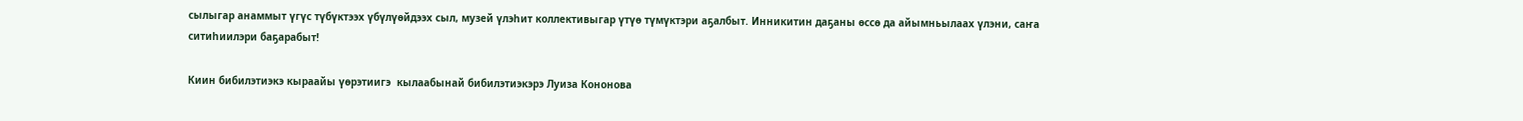сылыгар анаммыт үгүс түбүктээх үбүлүөйдээх сыл, музей үлэһит коллективыгар үтүө түмүктэри аҕалбыт. Инникитин даҕаны өссө да айымньылаах үлэни, саҥа ситиһиилэри баҕарабыт!

Киин бибилэтиэкэ кыраайы үөрэтиигэ  кылаабынай бибилэтиэкэрэ Луиза Кононова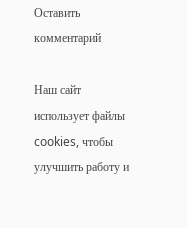Оставить комментарий

Наш сайт использует файлы cookies, чтобы улучшить работу и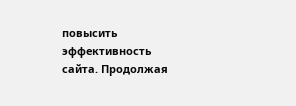повысить эффективность сайта. Продолжая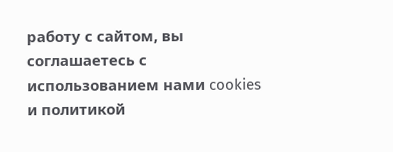работу с сайтом, вы соглашаетесь с использованием нами cookies и политикой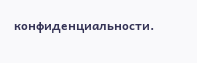конфиденциальности.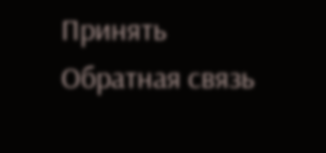Принять
Обратная связь